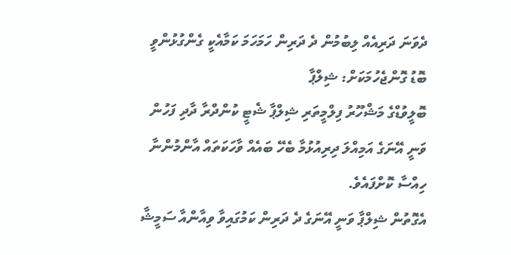ދެވަނަ ދަރިއެއް ލިބުމުން ދެ ދަރިން ހަމަހަމަ ކަމާއެކީ ގެންގުޅުންވީ ބޮޑު ގޮންޖެހުމަކަށް: ޝިލްޕާ
ބޮލީވުޑްގެ މަޝްހޫރު ފިލްމީތަރި ޝިލްޕާ ޝެޓީ ކުންދްރާ ދާދި ފަހުން ވަނީ އޭނަގެ އަމިއްލަ ދިރިއުޅުމާ ބެހޭ ބައެއް ވާހަކަތައް އާންމުންނާ ހިއްސާ ކޮށްފައެވެ.
އެގޮތުން ޝިލްޕާ ވަނީ އޭނަގެ ދެ ދަރިން ކަމުގައިވާ ވިއާންއާ ސަމީޝާ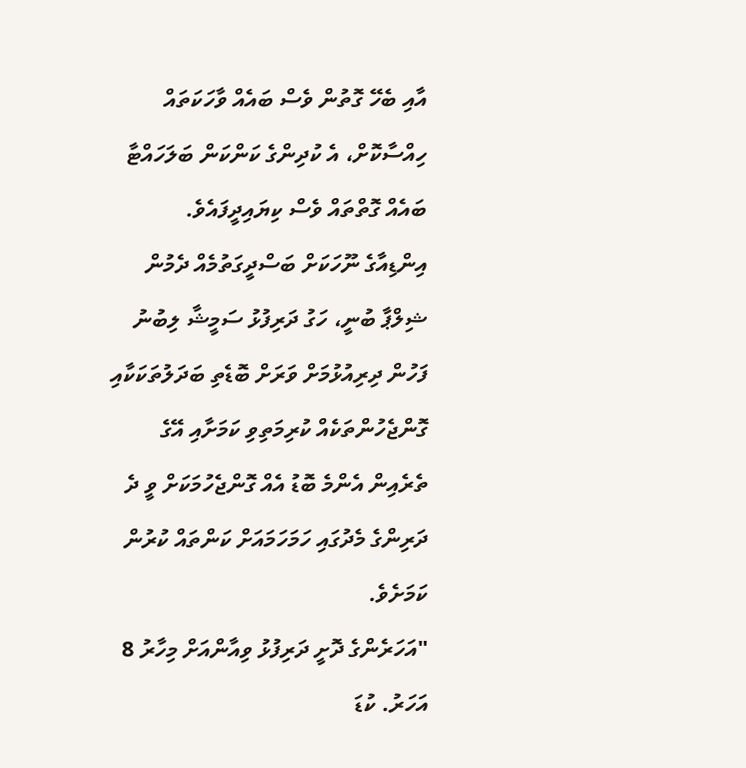އާއި ބެހޭ ގޮތުން ވެސް ބައެއް ވާހަކަތައް ހިއްސާކޮށް، އެ ކުދިންގެ ކަންކަން ބަލަހައްޓާ ބައެއް ގޮތްތައް ވެސް ކިޔައިދީފައެވެ.
އިންޑިއާގެ ނޫހަކަށް ބަސްދީގަތުމެއް ދެމުން ޝިލްޕާ ބުނީ، ހަގު ދަރިފުޅު ސަމީޝާ ލިބުނު ފަހުން ދިރިއުޅުމަށް ވަރަށް ބޮޑެތި ބަދަލުތަކަކާއި ގޮންޖެހުންތަކެއް ކުރިމަތިވި ކަމަށާއި އޭގެ ތެރެއިން އެންމެ ބޮޑު އެއް ގޮންޖެހުމަކަށް ވީ ދެ ދަރިންގެ މެދުގައި ހަމަހަމައަށް ކަންތައް ކުރުން ކަމަށެވެ.
"އަހަރެންގެ ދޮށީ ދަރިފުޅު ވިއާންއަށް މިހާރު 8 އަހަރު. ކުޑަ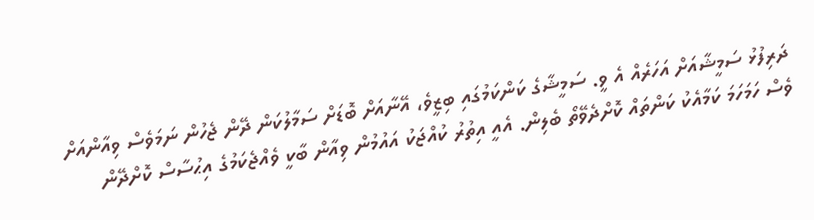ދަރިފުޅު ސަމީޝާއަށް އަހަރެއް އެ ވީ. ސަމީޝާގެ ކަންކަމުގައި ބިޒީވެ، އޭނާއަށް ބޮޑަށް ސަމާލުކަން ދޭން ޖެހުން ނަމަވެސް ވިއާންއަށް ވެސް ހަމަހަމަ ކަމާއެކު ކަންތައް ކޮށްދެވޭތޯ ބެލިން. އެއީ އިތުރު ކުއްޖަކު އައުމުން ވިއާން ބާކީ ވެއްޖެކަމުގެ އިޙުސާސް ކޮށްދޭން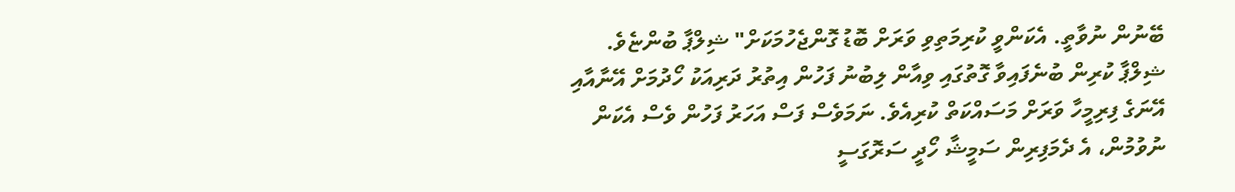ބޭނުން ނުވާތީ. އެކަންވީ ކުރިމަތިވި ވަރަށް ބޮޑު ގޮންޖެހުމަކަށް" ޝިލްޕާ ބުންޏެވެ.
ޝިލްޕާ ކުރިން ބުނެފައިވާ ގޮތުގައި ވިއާން ލިބުނު ފަހުން އިތުރު ދަރިއަކު ހޯދުމަށް އޭނާއާއި އޭނަގެ ފިރިމީހާ ވަރަށް މަސައްކަތް ކުރިއެވެ. ނަމަވެސް ފަސް އަހަރު ފަހުން ވެސް އެކަން ނުވުމުން، އެ ދެމަފިރިން ސަމީޝާ ހޯދީ ސަރޮގަސީ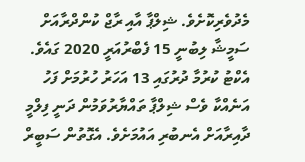މެދުވެރިކޮށެވެ. ޝިލްޕާ އާއި ރާޖް ކުންދްރާއަށް ސަމީޝާ ލިބުނީ 15 ފެބްރުއަރީ 2020 ގައެވެ.
އެކްޓު ކުރުމާ ދުރުގައި 13 އަހަރު ހުރުމަށް ފަހު އަނެއްކާ ވެސް ޝިލްޕާ ތައްޔާރުވަމުން ދަނީ ފިލްމީ ދާއިރާއަށް އެނބުރި އައުމަށެވެ. އެގޮތުން ސަބީރް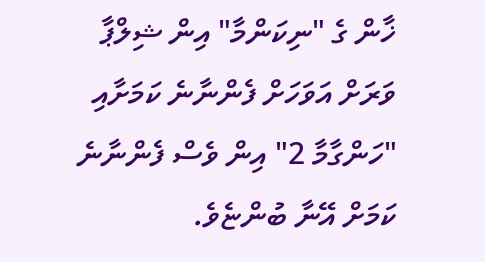ޚާން ގެ "ނިކަންމާ" އިން ޝިލްޕާ ވަރަށް އަވަހަށް ފެންނާނެ ކަމަށާއި "ހަންގާމާ 2" އިން ވެސް ފެންނާނެ ކަމަށް އޭނާ ބުންޏެވެ.